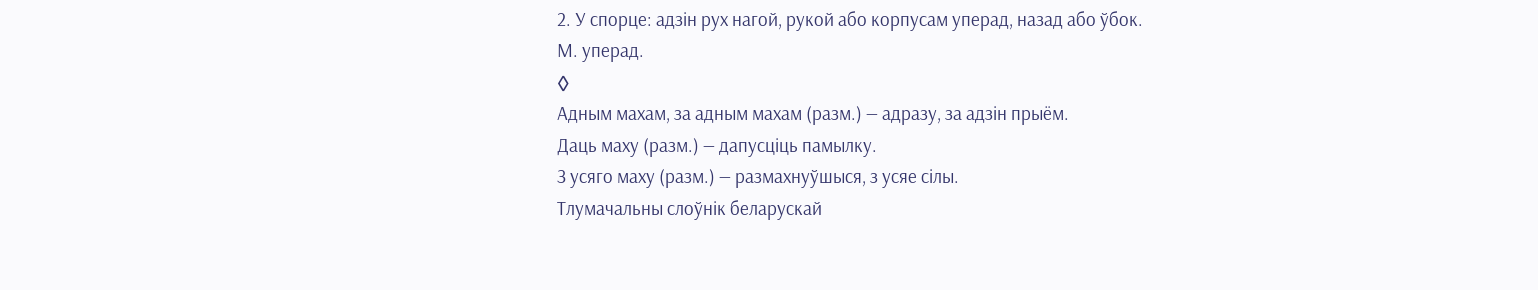2. У спорце: адзін рух нагой, рукой або корпусам уперад, назад або ўбок.
М. уперад.
◊
Адным махам, за адным махам (разм.) — адразу, за адзін прыём.
Даць маху (разм.) — дапусціць памылку.
З усяго маху (разм.) — размахнуўшыся, з усяе сілы.
Тлумачальны слоўнік беларускай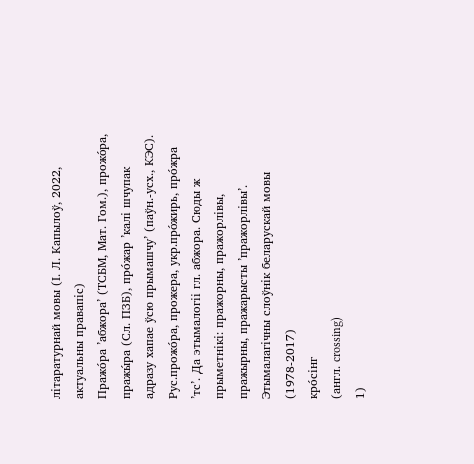літаратурнай мовы (І. Л. Капылоў, 2022, актуальны правапіс)
Пражо́ра ’абжора’ (ТСБМ, Мат. Гом.), прожо́ра, пражы́ра (Сл. ПЗБ), про́жар ’калі шчупак адразу хапае ўсю прымашчу’ (паўн.-усх., КЭС). Рус.прожо́ра, прожера, укр.про́жирь, про́жра ’тс’. Да этымалогіі гл. абжора. Сюды ж прыметнікі: пражорны, пражорлівы, пражырны, пражарысты ’пражорлівы’.
Этымалагічны слоўнік беларускай мовы (1978-2017)
кро́сінг
(англ. crossing)
1)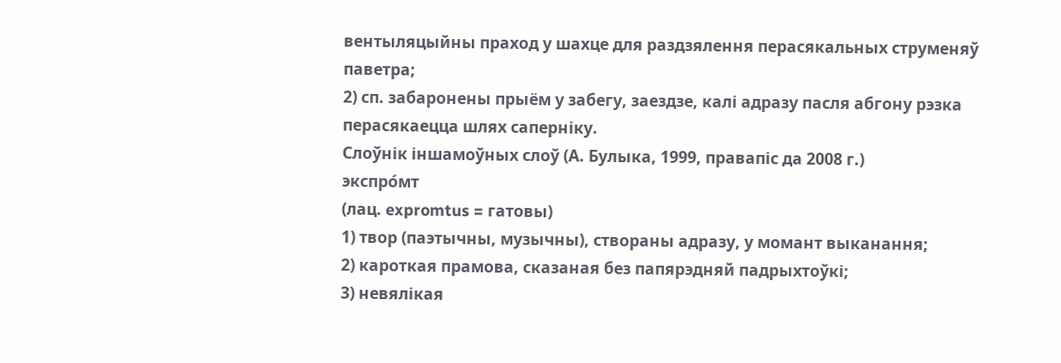вентыляцыйны праход у шахце для раздзялення перасякальных струменяў паветра;
2) сп. забаронены прыём у забегу, заездзе, калі адразу пасля абгону рэзка перасякаецца шлях саперніку.
Слоўнік іншамоўных слоў (А. Булыка, 1999, правапіс да 2008 г.)
экспро́мт
(лац. expromtus = гатовы)
1) твор (паэтычны, музычны), створаны адразу, у момант выканання;
2) кароткая прамова, сказаная без папярэдняй падрыхтоўкі;
3) невялікая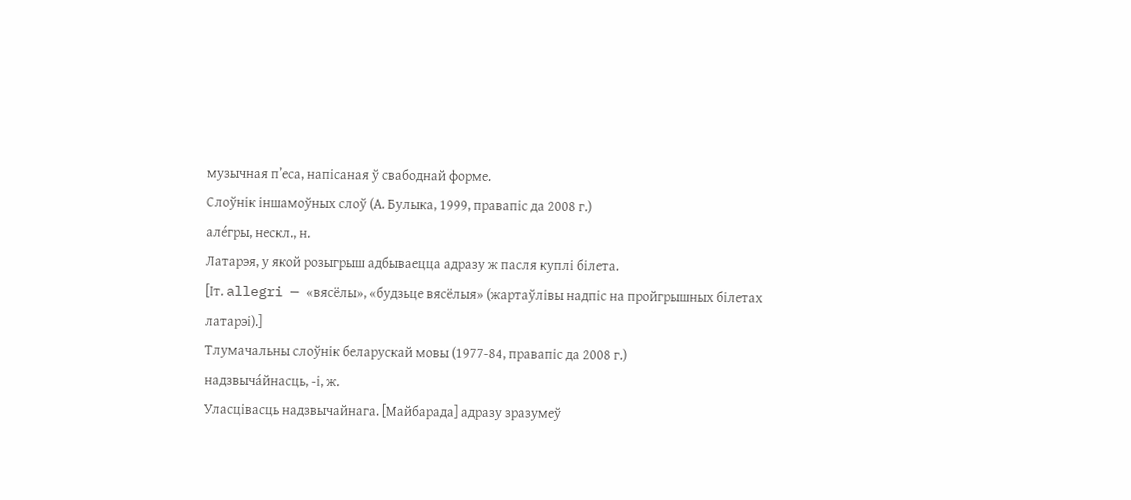музычная п’еса, напісаная ў свабоднай форме.
Слоўнік іншамоўных слоў (А. Булыка, 1999, правапіс да 2008 г.)
але́гры, нескл., н.
Латарэя, у якой розыгрыш адбываецца адразу ж пасля куплі білета.
[Іт. allegri — «вясёлы», «будзьце вясёлыя» (жартаўлівы надпіс на пройгрышных білетах латарэі).]
Тлумачальны слоўнік беларускай мовы (1977-84, правапіс да 2008 г.)
надзвыча́йнасць, ‑і, ж.
Уласцівасць надзвычайнага. [Майбарада] адразу зразумеў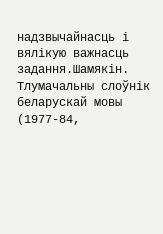надзвычайнасць і вялікую важнасць задання.Шамякін.
Тлумачальны слоўнік беларускай мовы (1977-84,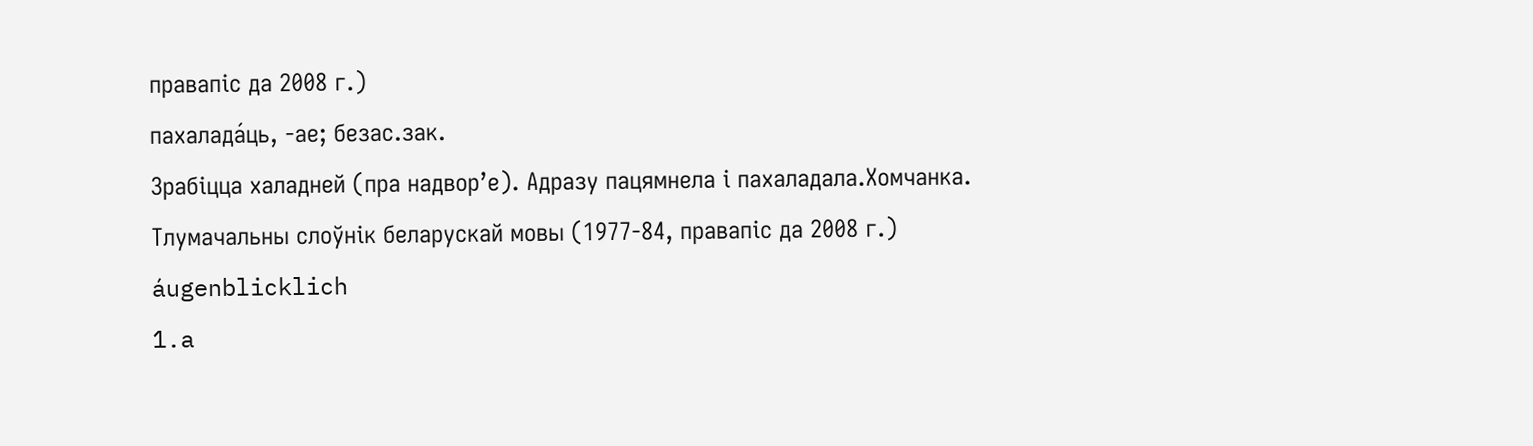правапіс да 2008 г.)
пахалада́ць, ‑ае; безас.зак.
Зрабіцца халадней (пра надвор’е). Адразу пацямнела і пахаладала.Хомчанка.
Тлумачальны слоўнік беларускай мовы (1977-84, правапіс да 2008 г.)
áugenblicklich
1.a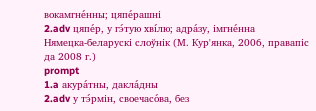вокамгне́нны; цяпе́рашні
2.adv цяпе́р, у гэ́тую хві́лю; адра́зу, імгне́нна
Нямецка-беларускі слоўнік (М. Кур'янка, 2006, правапіс да 2008 г.)
prompt
1.a акура́тны, дакла́дны
2.adv у тэ́рмін, своечасо́ва, без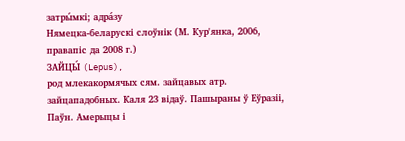затры́мкі; адра́зу
Нямецка-беларускі слоўнік (М. Кур'янка, 2006, правапіс да 2008 г.)
ЗАЙЦЫ́ (Lepus),
род млекакормячых сям. зайцавых атр. зайцападобных. Каля 23 відаў. Пашыраны ў Еўразіі, Паўн. Амерыцы і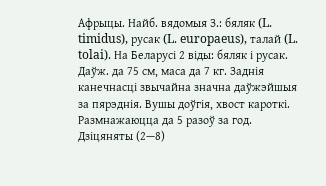Афрыцы. Найб. вядомыя З.: бяляк (L. timidus), русак (L. europaeus), талай (L. tolai). На Беларусі 2 віды: бяляк і русак.
Даўж. да 75 см, маса да 7 кг. Заднія канечнасці звычайна значна даўжэйшыя за пярэднія. Вушы доўгія, хвост кароткі. Размнажаюцца да 5 разоў за год. Дзіцяняты (2—8)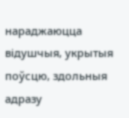нараджаюцца відушчыя, укрытыя поўсцю, здольныя адразу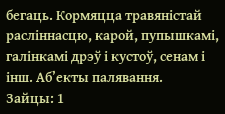бегаць. Кормяцца травяністай расліннасцю, карой, пупышкамі, галінкамі дрэў і кустоў, сенам і інш. Аб’екты палявання.
Зайцы: 1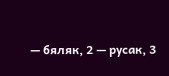— бяляк, 2 — русак, 3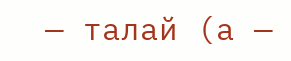— талай (а —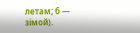летам; б — зімой).